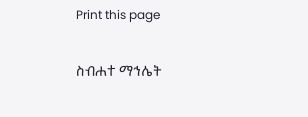Print this page

ስብሐተ ማኅሌት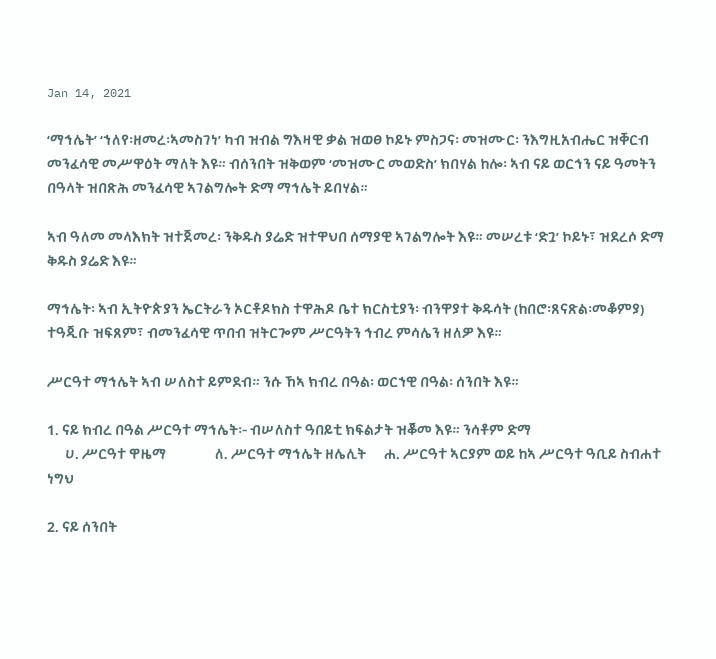Jan 14, 2021

‘ማኅሌት’ ‘ኀለየ፡ዘመረ፡ኣመስገነ’ ካብ ዝብል ግእዛዊ ቃል ዝወፀ ኮይኑ ምስጋና፡ መዝሙር፡ ንእግዚአብሔር ዝቐርብ መንፈሳዊ መሥዋዕት ማለት እዩ። ብሰንበት ዝቅወም ‘መዝሙር መወድስ’ ክበሃል ከሎ፡ ኣብ ናይ ወርኅን ናይ ዓመትን በዓላት ዝበጽሕ መንፈሳዊ ኣገልግሎት ድማ ማኅሌት ይበሃል።

ኣብ ዓለመ መላእክት ዝተጀመረ፡ ንቅዱስ ያሬድ ዝተዋህበ ሰማያዊ ኣገልግሎት እዩ። መሠረቱ ‘ድጓ’ ኮይኑ፣ ዝደረሶ ድማ ቅዱስ ያሬድ እዩ።

ማኅሌት፡ ኣብ ኢትዮጵያን ኤርትራን ኦርቶዶክስ ተዋሕዶ ቤተ ክርስቲያን፡ ብንዋያተ ቅዱሳት (ከበሮ፡ጸናጽል፡መቆምያ) ተዓጂቡ ዝፍጸም፣ ብመንፈሳዊ ጥበብ ዝትርጐም ሥርዓትን ኅብረ ምሳሌን ዘለዎ እዩ።

ሥርዓተ ማኅሌት ኣብ ሠለስተ ይምደብ። ንሱ ኸኣ ክብረ በዓል፡ ወርኀዊ በዓል፡ ሰንበት እዩ።

1. ናይ ክብረ በዓል ሥርዓተ ማኅሌት፡- ብሠለስተ ዓበይቲ ክፍልታት ዝቖመ እዩ። ንሳቶም ድማ
      ሀ. ሥርዓተ ዋዜማ                ለ. ሥርዓተ ማኅሌት ዘሌሊት      ሐ. ሥርዓተ ኣርያም ወይ ከኣ ሥርዓተ ዓቢይ ስብሐተ ነግህ

2. ናይ ሰንበት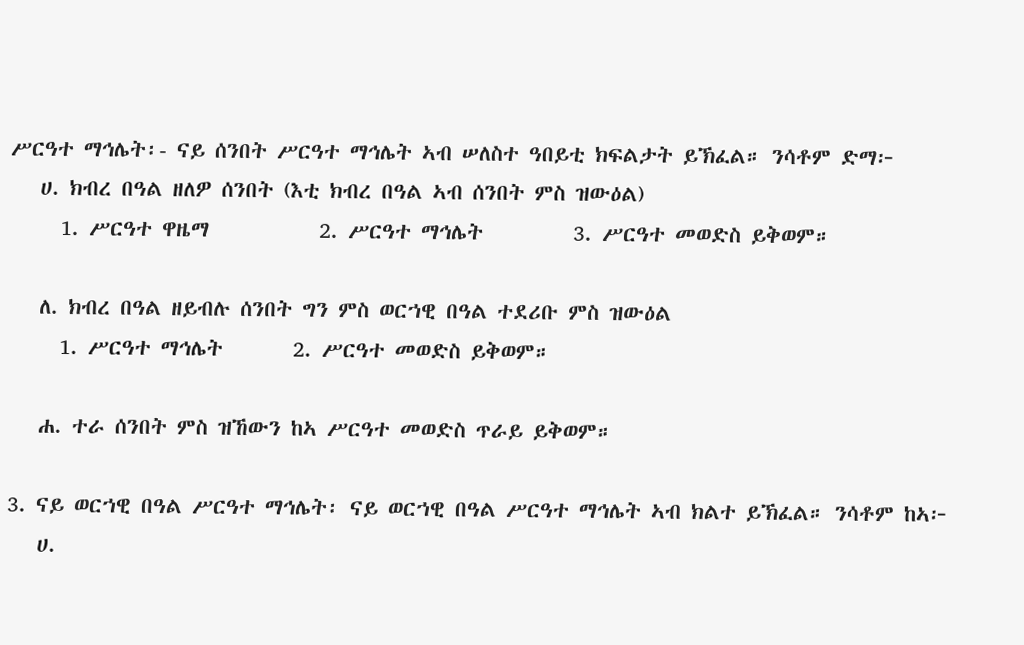ሥርዓተ ማኅሌት፡- ናይ ሰንበት ሥርዓተ ማኅሌት ኣብ ሠለስተ ዓበይቲ ክፍልታት ይኽፈል። ንሳቶም ድማ፦
   ሀ. ክብረ በዓል ዘለዎ ሰንበት (እቲ ክብረ በዓል ኣብ ሰንበት ምስ ዝውዕል)
     1. ሥርዓተ ዋዜማ           2. ሥርዓተ ማኅሌት         3. ሥርዓተ መወድስ ይቅወም።

   ለ. ክብረ በዓል ዘይብሉ ሰንበት ግን ምስ ወርኀዊ በዓል ተደሪቡ ምስ ዝውዕል
     1. ሥርዓተ ማኅሌት       2. ሥርዓተ መወድስ ይቅወም።

   ሐ. ተራ ሰንበት ምስ ዝኸውን ከኣ ሥርዓተ መወድስ ጥራይ ይቅወም።

3. ናይ ወርኀዊ በዓል ሥርዓተ ማኅሌት፡ ናይ ወርኀዊ በዓል ሥርዓተ ማኅሌት ኣብ ክልተ ይኽፈል። ንሳቶም ከኣ፦
   ሀ.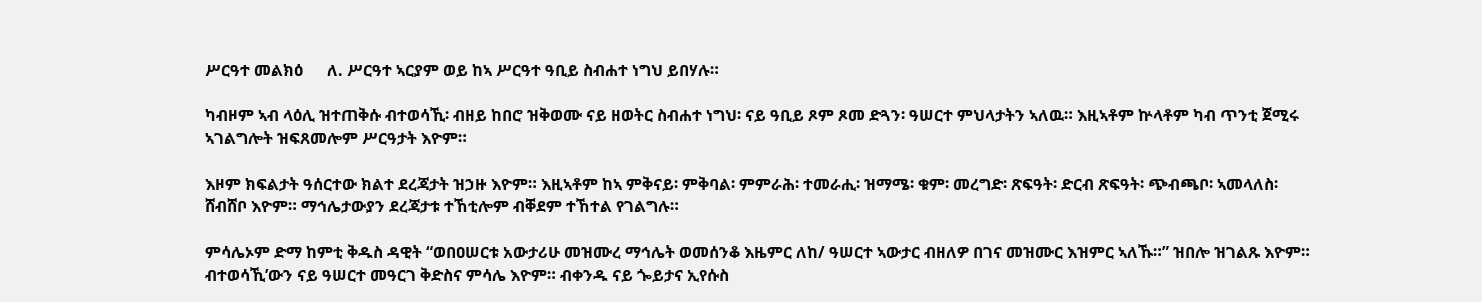ሥርዓተ መልክዕ      ለ. ሥርዓተ ኣርያም ወይ ከኣ ሥርዓተ ዓቢይ ስብሐተ ነግህ ይበሃሉ።

ካብዞም ኣብ ላዕሊ ዝተጠቅሱ ብተወሳኺ፡ ብዘይ ከበሮ ዝቅወሙ ናይ ዘወትር ስብሐተ ነግህ፡ ናይ ዓቢይ ጾም ጾመ ድጓን፡ ዓሠርተ ምህላታትን ኣለዉ። እዚኣቶም ኵላቶም ካብ ጥንቲ ጀሚሩ ኣገልግሎት ዝፍጸመሎም ሥርዓታት እዮም።

እዞም ክፍልታት ዓሰርተው ክልተ ደረጃታት ዝኃዙ እዮም። እዚኣቶም ከኣ ምቅናይ፡ ምቅባል፡ ምምራሕ፡ ተመራሒ፡ ዝማሜ፡ ቁም፡ መረግድ፡ ጽፍዓት፡ ድርብ ጽፍዓት፡ ጭብጫቦ፡ ኣመላለስ፡ ሸብሸቦ እዮም። ማኅሌታውያን ደረጃታቱ ተኸቲሎም ብቐደም ተኸተል የገልግሉ።

ምሳሌኦም ድማ ከምቲ ቅዱስ ዳዊት “ወበዐሠርቱ አውታሪሁ መዝሙረ ማኅሌት ወመሰንቆ እዜምር ለከ/ ዓሠርተ ኣውታር ብዘለዎ በገና መዝሙር እዝምር ኣለኹ።” ዝበሎ ዝገልጹ እዮም። ብተወሳኺ’ውን ናይ ዓሠርተ መዓርገ ቅድስና ምሳሌ እዮም። ብቀንዱ ናይ ጐይታና ኢየሱስ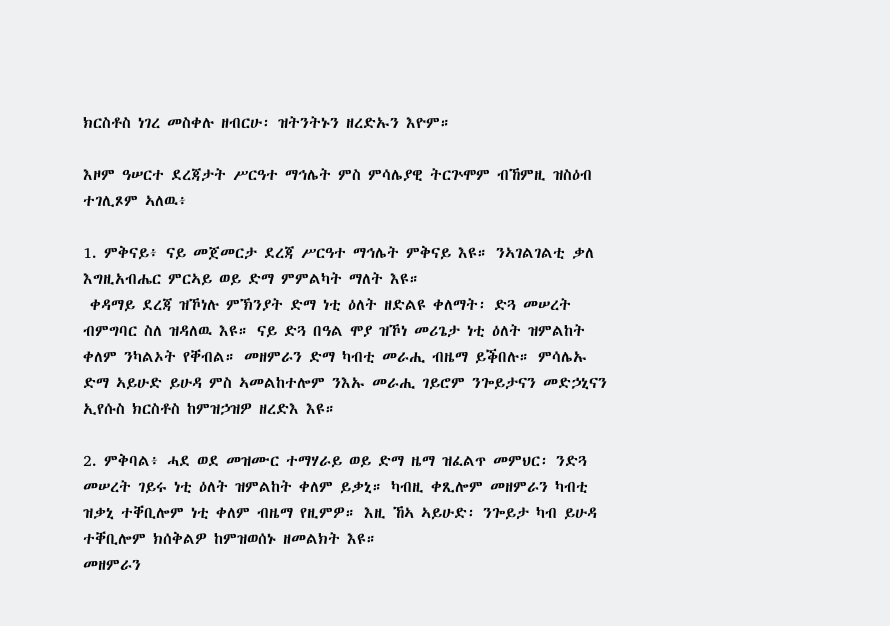ክርስቶስ ነገረ መስቀሉ ዘብርሁ፡ ዝትንትኑን ዘረድኡን እዮም።

እዞም ዓሠርተ ደረጃታት ሥርዓተ ማኅሌት ምስ ምሳሌያዊ ትርጕሞም ብኸምዚ ዝስዕብ ተገሊጾም ኣለዉ፥

1. ምቅናይ፥ ናይ መጀመርታ ደረጃ ሥርዓተ ማኅሌት ምቅናይ እዩ። ንኣገልገልቲ ቃለ እግዚአብሔር ምርኣይ ወይ ድማ ምምልካት ማለት እዩ።
 ቀዳማይ ደረጃ ዝኾነሉ ምኽንያት ድማ ነቲ ዕለት ዘድልዩ ቀለማት፡ ድጓ መሠረት ብምግባር ስለ ዝዳለዉ እዩ። ናይ ድጓ በዓል ሞያ ዝኾነ መሪጌታ ነቲ ዕለት ዝምልከት ቀለም ንካልኦት የቐብል። መዘምራን ድማ ካብቲ መራሒ ብዜማ ይቕበሉ። ምሳሌኡ ድማ ኣይሁድ ይሁዳ ምስ ኣመልከተሎም ንእኡ መራሒ ገይሮም ንጐይታናን መድኃኒናን ኢየሱስ ክርስቶስ ከምዝኃዝዎ ዘረድእ እዩ።

2. ምቅባል፥ ሓደ ወደ መዝሙር ተማሃራይ ወይ ድማ ዜማ ዝፈልጥ መምህር፡ ንድጓ መሠረት ገይሩ ነቲ ዕለት ዝምልከት ቀለም ይቃኒ። ካብዚ ቀጺሎም መዘምራን ካብቲ ዝቃኒ ተቐቢሎም ነቲ ቀለም ብዜማ የዚምዎ። እዚ ኸኣ ኣይሁድ፡ ንጐይታ ካብ ይሁዳ ተቐቢሎም ክሰቅልዎ ከምዝወሰኑ ዘመልክት እዩ።
መዘምራን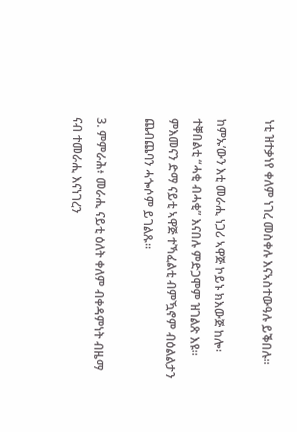ነቲ ዝተቃነየ ቀለም ነገረ መስቀሉ እናኣስተውዓሉ ይቕበሉ።

ከምኡ’ውን እቲ መራሒ ነጋሪ ኣዋጅ ኮይኑ ክእውጅ ከሎ፡ ተቐበልቲ “ሓቂ ብሓቂ” እናበሉ ምድጋሞም ዝገልጽ እዩ። ምእመናን ድማ ናይቲ ኣዋጅ ተኻፈልቲ ብምዃኖም ብዕልልታን ጨብጨባን ሓጐሶም ይገልጹ።

3. ምምራሕ፥ መራሒ ናይቲ ዕለት ቀለም ብቀዳምነት ብዜማ ናብ ተመራሒ እናነገረን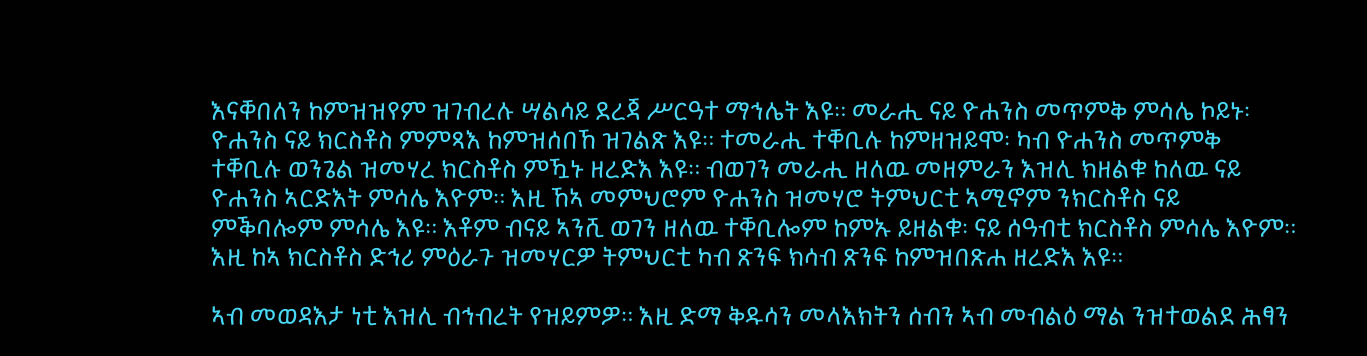እናቐበለን ከምዝዝየም ዝገብረሉ ሣልሳይ ደረጃ ሥርዓተ ማኅሌት እዩ። መራሒ ናይ ዮሐንስ መጥምቅ ምሳሌ ኮይኑ፡ ዮሐንስ ናይ ክርስቶስ ምምጻእ ከምዝሰበኸ ዝገልጽ እዩ። ተመራሒ ተቐቢሉ ከምዘዝይሞ፡ ካብ ዮሐንስ መጥምቅ ተቐቢሉ ወንጌል ዝመሃረ ክርስቶስ ምዃኑ ዘረድእ እዩ። ብወገን መራሒ ዘለዉ መዘምራን እዝሊ ክዘልቁ ከለዉ ናይ ዮሐንስ ኣርድእት ምሳሌ እዮም። እዚ ኸኣ መምህሮም ዮሐንስ ዝመሃሮ ትምህርቲ ኣሚኖም ንክርስቶስ ናይ ምቕባሎም ምሳሌ እዩ። እቶም ብናይ ኣንሺ ወገን ዘለዉ ተቐቢሎም ከምኡ ይዘልቁ፡ ናይ ሰዓብቲ ክርስቶስ ምሳሌ እዮም። እዚ ከኣ ክርስቶስ ድኅሪ ምዕራጉ ዝመሃርዎ ትምህርቲ ካብ ጽንፍ ክሳብ ጽንፍ ከምዝበጽሐ ዘረድእ እዩ።

ኣብ መወዳእታ ነቲ እዝሊ ብኅብረት የዝይምዎ። እዚ ድማ ቅዱሳን መላእክትን ሰብን ኣብ መብልዕ ማል ንዝተወልደ ሕፃን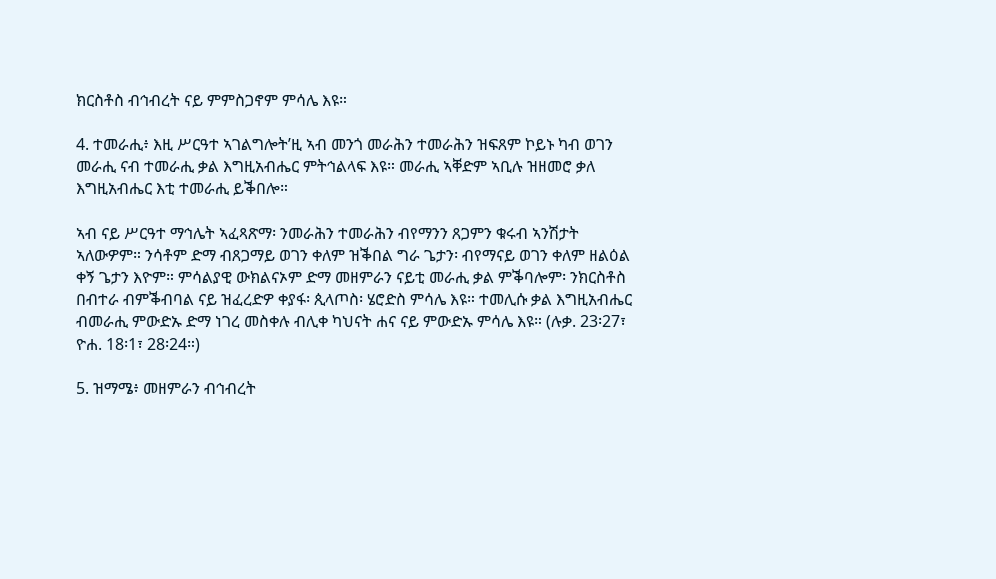ክርስቶስ ብኅብረት ናይ ምምስጋኖም ምሳሌ እዩ።

4. ተመራሒ፥ እዚ ሥርዓተ ኣገልግሎት’ዚ ኣብ መንጎ መራሕን ተመራሕን ዝፍጸም ኮይኑ ካብ ወገን መራሒ ናብ ተመራሒ ቃል እግዚአብሔር ምትኅልላፍ እዩ። መራሒ ኣቐድም ኣቢሉ ዝዘመሮ ቃለ እግዚአብሔር እቲ ተመራሒ ይቕበሎ።

ኣብ ናይ ሥርዓተ ማኅሌት ኣፈጻጽማ፡ ንመራሕን ተመራሕን ብየማንን ጸጋምን ቁሩብ ኣንሽታት ኣለውዎም። ንሳቶም ድማ ብጸጋማይ ወገን ቀለም ዝቕበል ግራ ጌታን፡ ብየማናይ ወገን ቀለም ዘልዕል ቀኝ ጌታን እዮም። ምሳልያዊ ውክልናኦም ድማ መዘምራን ናይቲ መራሒ ቃል ምቕባሎም፡ ንክርስቶስ በብተራ ብምቕብባል ናይ ዝፈረድዎ ቀያፋ፡ ጲላጦስ፡ ሄሮድስ ምሳሌ እዩ። ተመሊሱ ቃል እግዚአብሔር ብመራሒ ምውድኡ ድማ ነገረ መስቀሉ ብሊቀ ካህናት ሐና ናይ ምውድኡ ምሳሌ እዩ። (ሉቃ. 23፡27፣ ዮሐ. 18፡1፣ 28፡24።)

5. ዝማሜ፥ መዘምራን ብኅብረት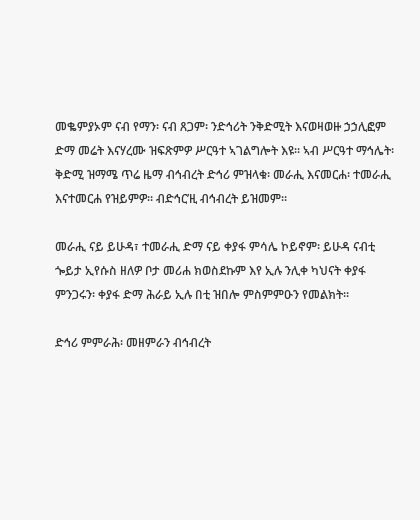መቈምያኦም ናብ የማን፡ ናብ ጸጋም፡ ንድኅሪት ንቅድሚት እናወዛወዙ ኃኃሊፎም ድማ መሬት እናሃረሙ ዝፍጽምዎ ሥርዓተ ኣገልግሎት እዩ። ኣብ ሥርዓተ ማኅሌት፡ ቅድሚ ዝማሜ ጥሬ ዜማ ብኅብረት ድኅሪ ምዝላቁ፡ መራሒ እናመርሐ፡ ተመራሒ እናተመርሐ የዝይምዎ። ብድኅር’ዚ ብኅብረት ይዝመም።

መራሒ ናይ ይሁዳ፣ ተመራሒ ድማ ናይ ቀያፋ ምሳሌ ኮይኖም፡ ይሁዳ ናብቲ ጐይታ ኢየሱስ ዘለዎ ቦታ መሪሐ ክወስደኩም እየ ኢሉ ንሊቀ ካህናት ቀያፋ ምንጋሩን፡ ቀያፋ ድማ ሕራይ ኢሉ በቲ ዝበሎ ምስምምዑን የመልክት።

ድኅሪ ምምራሕ፡ መዘምራን ብኅብረት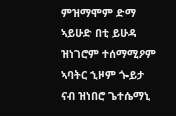ምዝማሞም ድማ ኣይሁድ በቲ ይሁዳ ዝነገሮም ተሰማሚዖም ኣባትር ኂዞም ጐይታ ናብ ዝነበሮ ጌተሴማኒ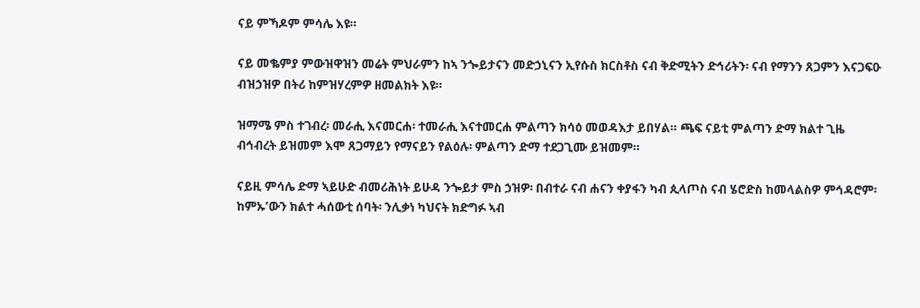ናይ ምኻዶም ምሳሌ እዩ።

ናይ መቈምያ ምውዝዋዝን መሬት ምህራምን ከኣ ንጐይታናን መድኃኒናን ኢየሱስ ክርስቶስ ናብ ቅድሚትን ድኅሪትን፡ ናብ የማንን ጸጋምን እናጋፍዑ ብዝኃዝዎ በትሪ ከምዝሃረምዎ ዘመልክት እዩ።

ዝማሜ ምስ ተገብረ፡ መራሒ እናመርሐ፡ ተመራሒ እናተመርሐ ምልጣን ክሳዕ መወዳእታ ይበሃል። ጫፍ ናይቲ ምልጣን ድማ ክልተ ጊዜ ብኅብረት ይዝመም እሞ ጸጋማይን የማናይን የልዕሉ፡ ምልጣን ድማ ተደጋጊሙ ይዝመም።

ናይዚ ምሳሌ ድማ ኣይሁድ ብመሪሕነት ይሁዳ ንጐይታ ምስ ኃዝዎ፡ በብተራ ናብ ሐናን ቀያፋን ካብ ጲላጦስ ናብ ሄሮድስ ከመላልስዎ ምኅዳሮም፡ ከምኡ’ውን ክልተ ሓሰውቲ ሰባት፡ ንሊቃነ ካህናት ክድግፉ ኣብ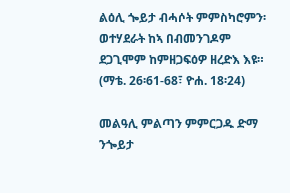ልዕሊ ጐይታ ብሓሶት ምምስካሮምን፡ ወተሃደራት ከኣ በብመንገዶም ደጋጊሞም ከምዘጋፍዕዎ ዘረድእ እዩ። (ማቴ. 26፡61-68፣ ዮሐ. 18፡24)

መልዓሊ ምልጣን ምምርጋዱ ድማ ንጐይታ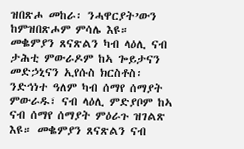ዝበጽሖ መከራ፡ ንሓዋርያት’ውን ከምዝበጽሖም ምሳሌ እዩ። መቈምያን ጸናጽልን ካብ ላዕሊ ናብ ታሕቲ ምውራዶም ከኣ ጐይታናን መድኃኒናን ኢየሱስ ክርስቶስ፡ ንድኅነተ ዓለም ካብ ሰማየ ሰማያት ምውራዱ፣ ናብ ላዕሊ ምድያቦም ከኣ ናብ ሰማየ ሰማያት ምዕራጉ ዝገልጽ እዩ። መቈምያን ጸናጽልን ናብ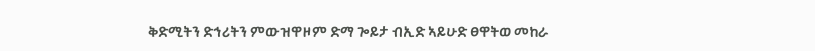ቅድሚትን ድኅሪትን ምውዝዋዞም ድማ ጐይታ ብኢድ ኣይሁድ ፀዋትወ መከራ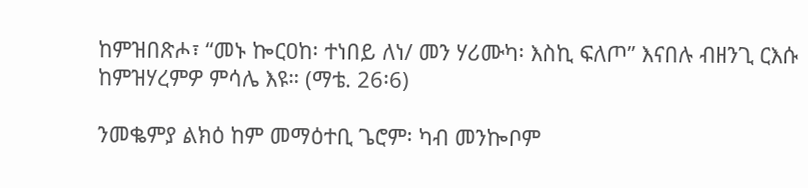ከምዝበጽሖ፣ “መኑ ኰርዐከ፡ ተነበይ ለነ/ መን ሃሪሙካ፡ እስኪ ፍለጦ” እናበሉ ብዘንጊ ርእሱ ከምዝሃረምዎ ምሳሌ እዩ። (ማቴ. 26፡6)

ንመቈምያ ልክዕ ከም መማዕተቢ ጌሮም፡ ካብ መንኰቦም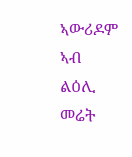ኣውሪዶም ኣብ ልዕሊ መሬት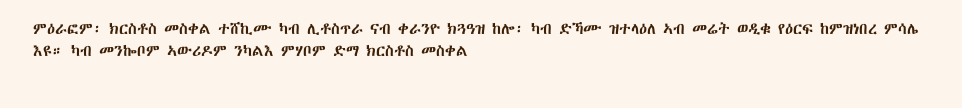ምዕራፎም፡ ክርስቶስ መስቀል ተሸኪሙ ካብ ሊቶስጥራ ናብ ቀራንዮ ክጓዓዝ ከሎ፡ ካብ ድኻሙ ዝተላዕለ ኣብ መሬት ወዲቁ የዕርፍ ከምዝነበረ ምሳሌ እዩ። ካብ መንኰቦም ኣውሪዶም ንካልእ ምሃቦም ድማ ክርስቶስ መስቀል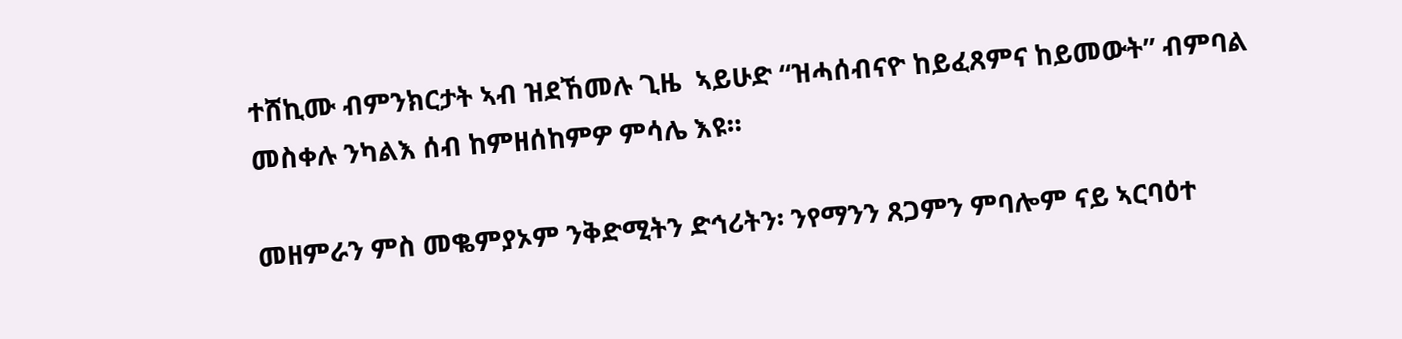ተሸኪሙ ብምንክርታት ኣብ ዝደኸመሉ ጊዜ  ኣይሁድ “ዝሓሰብናዮ ከይፈጸምና ከይመውት” ብምባል መስቀሉ ንካልእ ሰብ ከምዘሰከምዎ ምሳሌ እዩ።

መዘምራን ምስ መቈምያኦም ንቅድሚትን ድኅሪትን፡ ንየማንን ጸጋምን ምባሎም ናይ ኣርባዕተ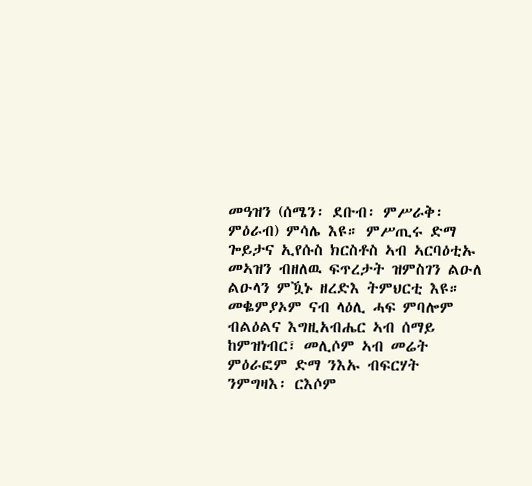መዓዝን (ሰሜን፡ ደቡብ፡ ምሥራቅ፡ ምዕራብ) ምሳሌ እዩ። ምሥጢሩ ድማ ጐይታና ኢየሱስ ክርስቶስ ኣብ ኣርባዕቲኡ መኣዝን ብዘለዉ ፍጥረታት ዝምስገን ልዑለ ልዑላን ምዃኑ ዘረድእ ትምህርቲ እዩ። መቈምያኦም ናብ ላዕሊ ሓፍ ምባሎም ብልዕልና እግዚአብሔር ኣብ ሰማይ ከምዝነብር፣ መሊሶም ኣብ መሬት ምዕራፎም ድማ ንእኡ ብፍርሃት ንምግዛእ፡ ርእሶም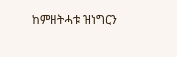ከምዘትሓቱ ዝነግርን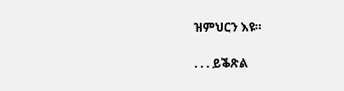ዝምህርን እዩ።

. . . ይቕጽል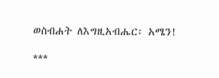ወስብሐት ለእግዚአብሔር፡ አሜን!

***